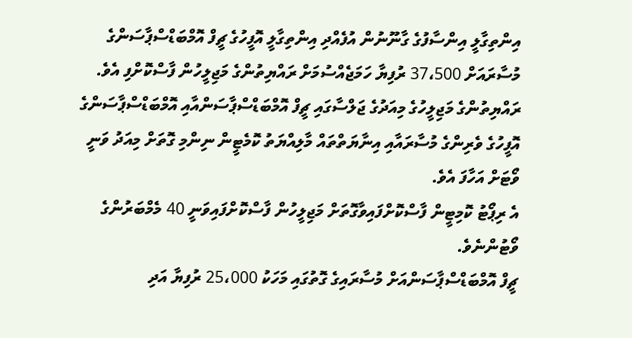އިންތިގާލީ އިންސާފުގެ ގާނޫނުން އުފެއްދި އިންތިގާލީ އޮފީހުގެ ޗީފް އޮމްބަޑްސްޕާސަންގެ މުސާރައަށް 37،500 ރުފިޔާ ހަމަޖެއްސުމަށް ރައްޔިތުންގެ މަޖިލީހުން ފާސްކޮށްފި އެވެ.
ރައްޔިތުންގެ މަޖިލީހުގެ މިއަދުގެ ޖަލްސާގައި ޗީފް އޮމްބަޑްސްޕާސަންއާއި އޮމްބަޑްސްޕާސަންގެ އޮފީހުގެ ވެރިންގެ މުސާރައާއި އިނާޔަތްތައް މާލިއްޔަތު ކޮމެޓީން ނިންމި ގޮތަށް މިއަދު ވަނީ ވޯޓަށް އަހާފަ އެވެ.
އެ ރިޕޯޓު ކޮމިޓީން ފާސްކޮށްފައިވާގޮތަށް މަޖިލީހުން ފާސްކޮށްފައިވަނީ 40 މެމްބަރުންގެ ވޯޓުންނެވެ.
ޗީފް އޮމްބަޑްސްޕާސަންއަށް މުސާރައިގެ ގޮތުގައި މަހަކު 25،000 ރުފިޔާ އަދި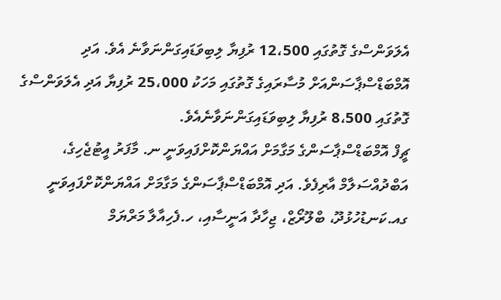އެލަވަންސްގެ ގޮތުގައި 12،500 ރުފިޔާ ލިބިވަޑައިގަންނަވާނެ އެވެ. އަދި އޮމްބަޑްސްޕާސަންއަށް މުސާރައިގެ ގޮތުގައި މަހަކު 25،000 ރުފިޔާ އަދި އެލަވަންސްގެ ގޮތުގައި 8،500 ރުފިޔާ ލިބިވަޑައިގަންނަވާނެއެވެ.
ޗީފް އޮމްބަޑްސްޕާސަންގެ މަގާމަށް އައްޔަންކޮށްފައިވަނީ ނ. މާފަރު އީޓުޖެހިގެ، އަބްދުއްސަލާމް އާރިފެވެ. އަދި އޮމްބަޑްސްޕާސަންގެ މަގާމަށް އައްޔަންކޮށްފައިވަނީ ގއ.ކަނޑުހުޅުދޫ، ބްލޫރޯޒް، ޖިހާދާ އަނީސާއި، ހ.ފެހިއާލާ މަރްޔަމް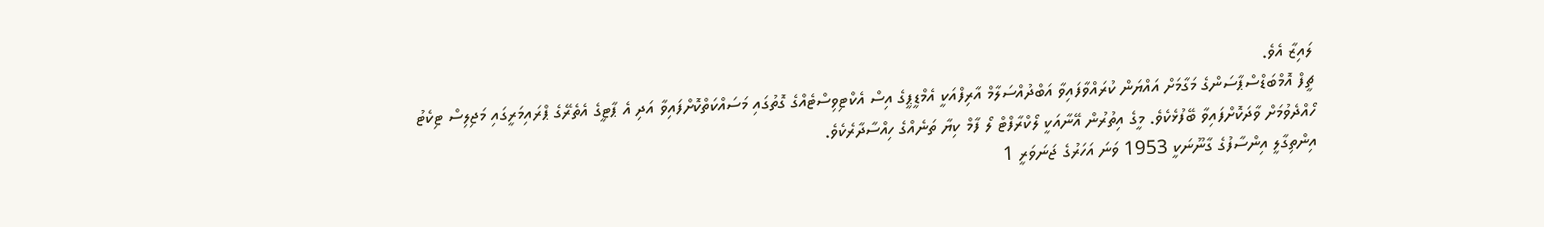ލައިޒާ އެވެ.
ޗީފް އޮމްބަޑްސްޕާސަންގެ މަގާމަށް އައްޔަން ކުރައްވާފައިވާ އަބްދުއްސަލާމް އާރިފްއަކީ އެމްޑީޕީގެ އިސް އެކްޓިވިސްޓެއްގެ ގޮތުގައި މަސައްކަތްކޮށްފައިވާ އަދި އެ ޕާޓީގެ އެތެރޭގެ ޕްރައިމަރީގައި މަޖިލިސް ޓިކެޓު ހޯއްދެވުމަށް ވާދަކޮށްފައިވާ ބޭފުޅެކެވެ. މީގެ އިތުރުން އޭނާއަކީ ލޯކްރާފްޓް ލޯ ފާމް ކިޔާ ތަނެއްގެ ހިއްސާދާރެކެވެ.
އިންތިގާލީ އިންސާފުގެ ގާނޫނަކީ 1953 ވަނަ އަހަރުގެ ޖަނަވަރީ 1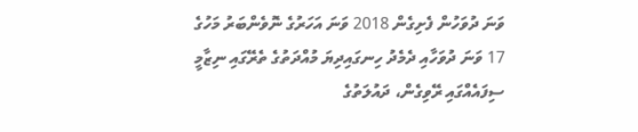ވަނަ ދުވަހުން ފެށިގެން 2018 ވަނަ އަހަރުގެ ނޮވެންބަރު މަހުގެ 17 ވަނަ ދުވަހާއި ދެމެދު ހިނގައިދިޔަ މުއްދަތުގެ ތެރޭގައި ނިޒާމީ ސިފައެއްގައި ރޭވިގެން، ދައުލަތުގެ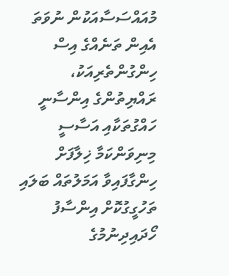މުއައްސަސާއަކުން ނުވަތަ އެއިން ތަނެއްގެ އިސް ހިންގުންތެރިއަކު، ރައްޔިތުންގެ އިންސާނީ ހައްގުތަކާއި އަސާސީ މިނިވަންކަމާ ޚިލާފަށް ހިންގާފައިވާ އަމަލުތައް ބަލައި ތަހުގީގުކޮށް އިންސާފު ހޯދައިދިނުމުގެ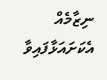ނިޒާމެއް އެކަށައަޅާފައިވާ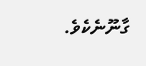ގާނޫނެކެވެ.